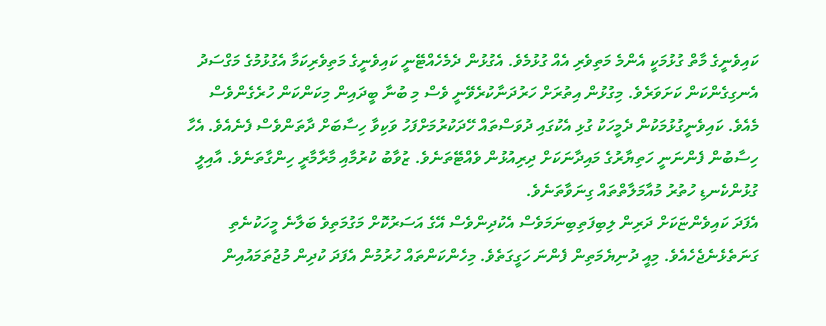ކައިވެނީގެ މާތް ގުޅުމަކީ އެންމެ މަތިވެރި އެއް ގުޅުމެވެ. އެގުޅުން ދެމެހެއްޓޭނީ ކައިވެނީގެ މަތިވެރިކަމާ އެގުޅުމުގެ މަގްސަދު އެނގިގެންކަން ކަށަވަރެވެ. މިގުޅުން އިތުރަށް ހަރުދަނާކުރެވޭނީ ވެސް މި ބުނާ ބީދައިން މިކަންކަން ހުރެގެންވެސް މެއެވެ. ކައިވެނީގުޅުމަކުން ދެމީހަކު ގުޅި އެކުގައި ދުވަސްތައް ހޭދަކުރުމަށްފަހު ވަކިވާ ހިސާބަށް ދާތަންވެސް ފެނެއެވެ. އެހާ ހިސާބުން ފެންނަނީ ހަތިޔާރުގެ މައިދާނަކަށް ދިރިއުޅުން ވެއްޓޭތަނެވެ. ޒުވާބު ކުރުމާއި މާރާމާރީ ހިންގާތަނެވެ. އާއިލީ ގުޅުންކެނޑި ހުތުރު މުއާމަލާތްތައް ގިނަވާތަނެވެ.
އެފަދަ ކައިވެންޏަކަށް ދަރިން ލިބިފަތިބިނަމަވެސް އެކުދިންވެސް އޭގެ އަސަރުކޮށް މަގުމަތިވެ ބަލާނެ މީހަކުނެތި ގަނަތެޅެނެޖެހެއެވެ. މިއީ ދުނިޔެމަތިން ފެންނަ ހަގީގަތެވެ. މިހެންކަންތައް ހުރުމުން އެފަދަ ކުދިން މުޖުތަމައުއިން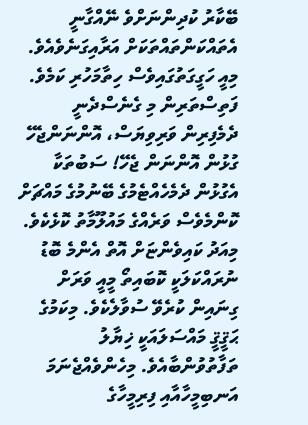ބޭކާރު ކުދިންނަށްވެ ނޭއްގާނީ އެތައްކަންތައްތަކަށް އަރާއިގަނެވެއެވެ. މިއީ ހަގީގަތުގައިވެސް ހިތާމަހުރި ކަމެވެ.
ފަތިސްތަރިން މި ގެނެސްދެނީ ދެމެފިރިން ވަރިވިޔަސް، އޮންނަންޖެހޭ ގުޅުން އޮންނަން ޖެހޭ! ސަބުތަކާ އެގުޅުން ދެމެހެއްޓެމުގެ ބޭނުމުގެ މައްޗަށް ކޮންމެވެސް ވަރެއްގެ މައުލޫމާތު ކޮޅެކެވެ.
މިއަދު ކައިވެންޏަށް އޮތް އެންމެ ބޮޑު ނުރައްކަލަކީ ކޮބައިތޯ މީއީ ވަރަށް ގިނައިން ކުރެވޭ ސުވާލެކެވެ. މިކަމުގެ ޙަޤީޤީ މައްސަލައަކީ ޚިޔާލު ތަފާތުވުންބާއެވެ. މިހެންވެއްޖެނަމަ އަނބިމީހާއާއި ފިރިމީހާގެ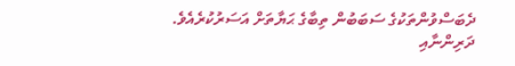ދެބަސްވުންތަކުގެ ސަބަބުން ތިބާގެ ޙަޔާތަށް އަސަރުކުރެއެވެ. ދަރިންނާއި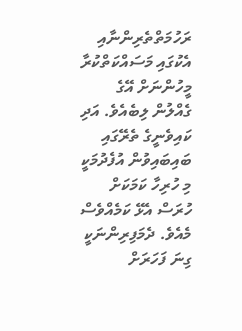ރަހުމަތްތެރިންނާއި އެކުގައި މަސައްކަތްކުރާ މީހުންނަށް އޭގެ ގެއްލުން ލިބެއެވެ. އަދި ކައިވެނީގެ ތެރޭގައި ބައިބައިވުން އުފެދުމަކީ މި ހުރިހާ ކަމަކަށް ހުރަސް އެޅޭ ކަމެއްވެސް މެއެވެ. ދެމަފިރިންނަކީ ގިނަ ފަހަރަށް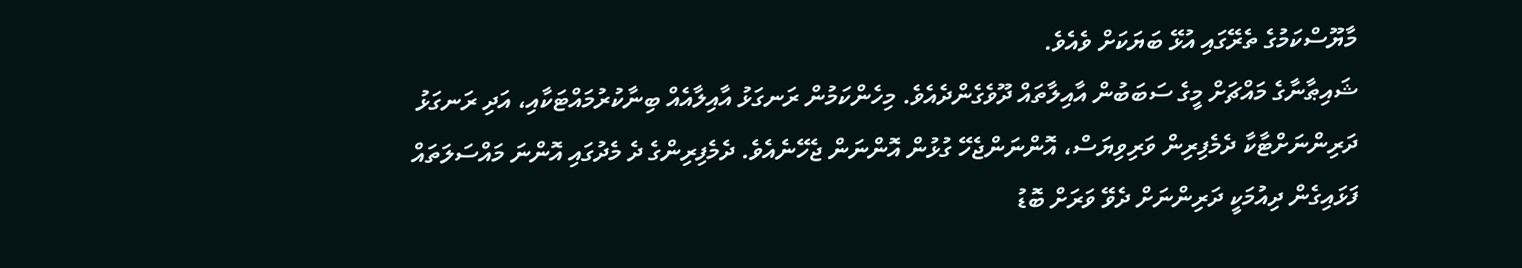މާޔޫސްކަމުގެ ތެރޭގައި އުޅޭ ބަޔަކަށް ވެއެވެ.
ޝައިޠާނާގެ މައްޗަށް މީގެ ސަބަބުން އާއިލާތައް ދޫވެގެންދެއެވެ. މިހެންކަމުން ރަނގަޅު އާއިލާއެއް ބިނާކުރުމައްޓަކާއި، އަދި ރަނގަޅު ދަރިންނަށްޓާކާ ދެމެފިރިން ވަރިވިޔަސް، އޮންނަންޖެހޭ ގުޅުން އޮންނަން ޖެހޭނެއެވެ. ދެމެފިރިންގެ ދެ މެދުގައި އޮންނަ މައްސަލަތައް ފަޅައިގެން ދިއުމަކީ ދަރިންނަށް ދެވޭ ވަރަށް ބޮޑު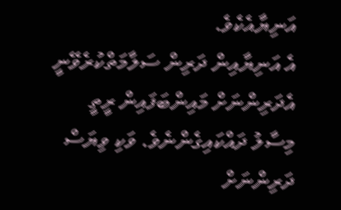އަނިޔާއެކެވެ.
އެ އަނިޔާއިން ދަރިން ސަލާމަތްކުރެވޭނީ އެދަރިންނަށް މައިންބަފައިން ރީތީ މިސާލު ދައްކައިގެންނެވެ. ވަކި ވިޔަސް ދަރިންނަށް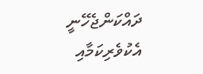ދައްކަންޖެހޭނީ އެކުވެރިކަމާއި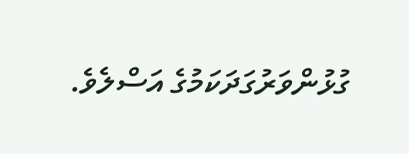ގުޅުންވަރުގަދަކަމުގެ އަސްލެވެ.